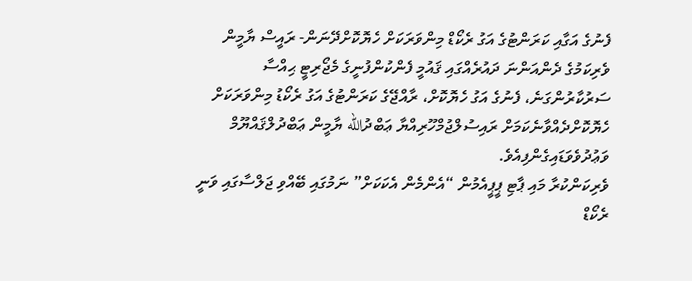ފެނުގެ އަގާއި ކަރަންޓުގެ އަގު ރެކޯޑް މިންވަރަކަށް ހެޔޮކޮށްދޭނަން- ރައީސް ޔާމީން
ވެރިކަމުގެ ދެންއަންނަ ދައުރެއްގައި ޤައުމީ ފެންކުންފުނީގެ މެޖޯރިޓީ ޙިއްސާ ސަރުކާރުންގަނެ، ފެނުގެ އަގު ހެޔޮކޮށް، ރާއްޖޭގެ ކަރަންޓުގެ އަގު ރެކޯޑު މިންވަރަކަށް ހެޔޮކޮށްދެއްވާނެކަމަށް ރައިސުލްޖުމްހޫރިއްޔާ ޢަބްދުالله ޔާމީން ޢަބްދުލްޤައްޔޫމް ވަޢުދުވެވަޑައިގެންފިއެވެ.
ވެރިކަންކުރާ މައި ޕާޓި ޕީޕީއެމުން “އެންމެން އެކަކަށް” ނަމުގައި ބޭއްވި ޖަލްސާގައި ވަނީ ރެކޯޑް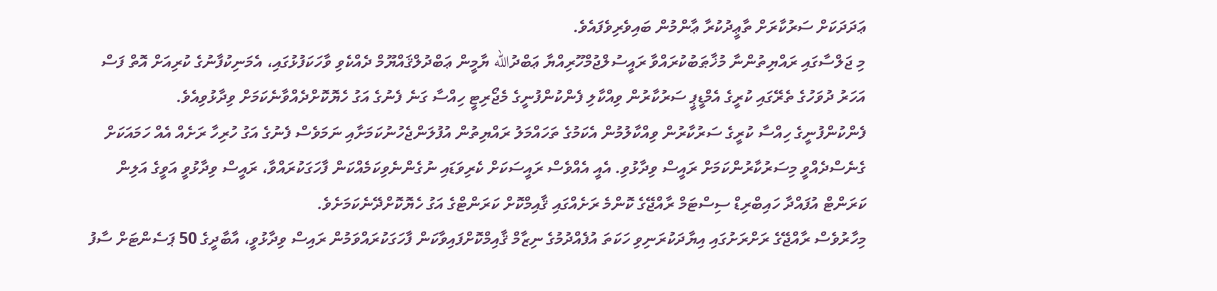ޢަދަދަކަށް ސަރުކާރަށް ތާޢީދުކުރާ ޢާންމުން ބައިވެރިވެފައެވެ.
މި ޖަލްސާގައި ރައްޔިތުންނާ މުޚާޠަބުކުރައްވާ ރައީސުލްޖުމްހޫރިއްޔާ ޢަބްދުالله ޔާމީން ޢަބްދުލްޤައްޔޫމް ދެއްކެވި ވާހަކަފުޅުގައި، އެމަނިކުފާނުގެ ކުރިއަށް އޮތް ފަސް އަހަރު ދުވަހުގެ ތެރޭގައި ކުރީގެ އެމްޑީޕީ ސަރުކާރުން ވިއްކާލި ފެންކުންފުނީގެ މެޖޯރިޓީ ހިއްސާ ގަނެ ފެނުގެ އަގު ހެޔޮކޮށްދެއްވާނެކަމަށް ވިދާޅުވިއެވެ.
ފެންކުންފުނީގެ ހިއްސާ ކުރީގެ ސަރުކާރުން ވިއްކާލުމުން އެކަމުގެ ތަހައްމަލު ރައްޔިތުން އުފުލަންޖެހުނުކަމަށާއި ނަމަވެސް ފެނުގެ އަގު ހުރިހާ ރަށެއް އެއް ހަމައަކަށް ގެނެސްދެއްވީ މިސަރުކާރުންކަމަށް ރައީސް ވިދާޅުވި. އެއީ އެއްވެސް ރައީސަކަށް ކެރިވަޑައި ނުގެންނެވިކަމެއްކަން ފާހަގަކުރައްވާ، ރައީސް ވިދާޅުވީ އަވީގެ އަލިން ކަރަންޓް އުފައްދާ ހައިބްރިޑް ސިސްޓަމް ރާއްޖޭގެ ކޮންމެ ރަށެއްގައި ޤާއިމްކޮށް ކަރަންޓްގެ އަގު ހެޔޮކޮށްދޭނެކަމަށެވެ.
މިހާރުވެސް ރާއްޖޭގެ ރަށްރަށުގައި އިޔާދަކުރަނިވި ހަކަތަ އުފެއްދުމުގެ ނިޒާމް ޤާއިމްކޮށްފައިވާކަން ފާހަގަކުރައްވަމުން ރައިސް ވިދާޅުވީ، އާބާދީގެ 50 ޕަސެންޓަށް ސާފު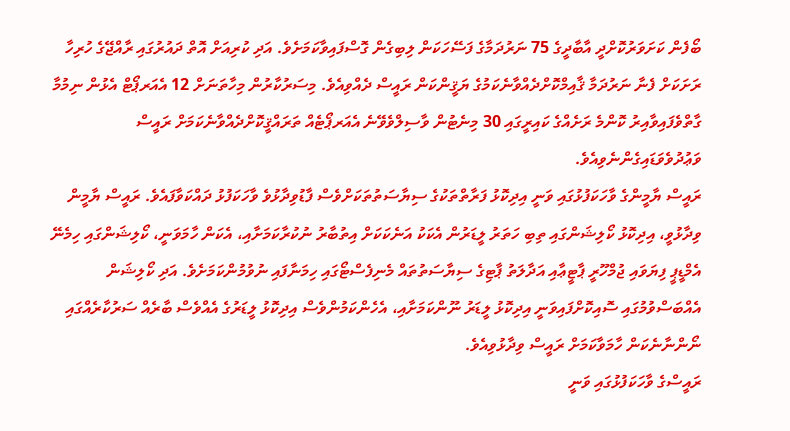ބޯފެން ކަށަވަރުކޮށްދީ އާބާދީގެ 75 ނަރުދަމާގެ ފަސޭހަކަން ލިބިގެން ގޮސްފައިވާކަމަށެވެ. އަދި ކުރިއަށް އޮތް ދައުރުގައި ރާއްޖޭގެ ހުރިހާ ރަށަކަށް ފެނާ ނަރުދަމާ ޤާއިމްކޮށްދެއްވާނެކަމުގެ ޔަޤީންކަން ރައީސް ދެއްވިއެވެ. މިސަރުކާރުން މިހާތަނަށް 12 އެއަރޕޯޓް އެޅުން ނިމުމާ ގާތްވެފައިވާއިރު ކޮންމެ ރަށެއްގެ ކައިރީގައި 30 މިނެޓުން ވާސިލްވެވޭނެ އެއަރޕޯޓެއް ތަރައްޤީކޮށްދެއްވާނެކަމަށް ރައީސް ވަޢުދުވެވަޑައިގެންނެވިއެވެ.
ރައީސް ޔާމީންގެ ވާހަކަފުޅުގައި ވަނީ އިދިކޮޅު ފަރާތްތަކުގެ ސިޔާސަތުތަކަށްވެސް ފާޑުވިދާޅުވެ ވާހަކަފުޅު ދައްކަވާފައެވެ. ރައީސް ޔާމީން ވިދާޅުވީ، އިދިކޮޅު ކޯލިޝަންގައި ތިބި ހަތަރު ލީޑަރުން އެކަކު އަނެކަކަށް އިތުބާރު ނުކުރާކަމަށާއި، އެކަން ހާމަވަނީ، ކޯލިޝަންގައި ހިމެނޭ އެމްޑީޕީ ފިޔަވައި ޖުމްހޫރީ ޕާޓީޢާއި އަދާލަތު ޕާޓިގެ ސިޔާސަތުތައް މެނިފެސްޓޯގައި ހިމަނާފައި ނުވުމުންކަމަށެވެ. އަދި ކޯލިޝަން އެއްބަސްވުމުގައި ސޮއިކޮށްފައިވަނީ އިދިކޮޅު ލީޑަރު ނޫންކަމަށާއި، އެހެންކަމުންވެސް އިދިކޮޅު ލީޑަރުގެ އެއްވެސް ބާރެއް ސަރުކާރެއްގައި ނޯންނާނެކަން ހާމަވާކަމަށް ރައީސް ވިދާޅުވިއެވެ.
ރައީސްގެ ވާހަކަފުޅުގައި ވަނީ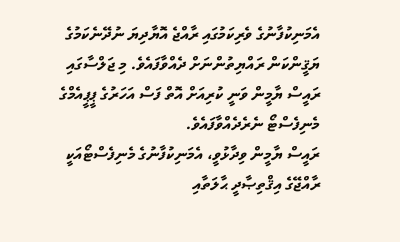އެމަނިކުފާނުގެ ވެރިކަމުގައި ރާއްޖެ އޮޔާދިޔަ ނުދޭނެކަމުގެ ޔަޤީންކަން ރައްޔިތުންނަށް ދެއްވާފައެވެ. މި ޖަލްސާގައި ރައީސް ޔާމީން ވަނީ ކުރިއަށް އޮތް ފަސް އަހަރުގެ ޕީޕީއެމްގެ މެނިފެސްޓޯ ނެރެދެއްވާފައެވެ.
ރައީސް ޔާމީން ވިދާޅުވީ، އެމަނިކުފާނުގެ މެނިފެސްޓޯއަކީ ރާއްޖޭގެ އިޤްތިޞާދީ ޙާލަތާއި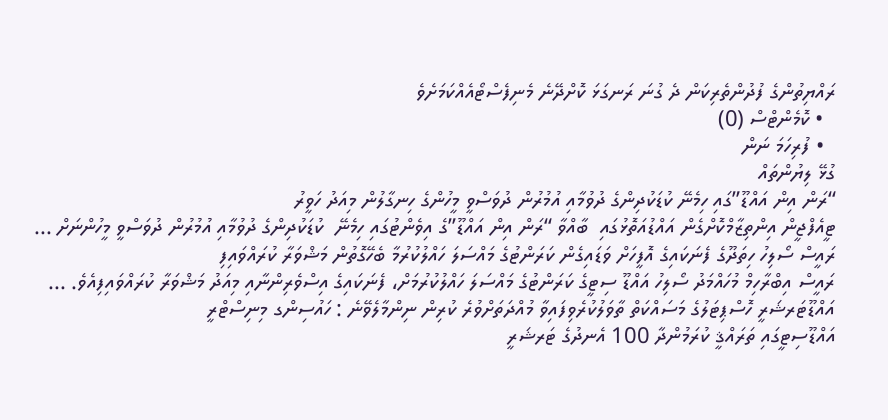ރައްޔިތުންގެ ފުދުންތެރިކަން ދެ ގުނަ ރަނގަޅަ ކޮށްދޭނެ މެނިފެސްޓޯއެއްކަމަށެވެ
  • ކޮމެންޓްސް (0)
  • ފުރިހަމަ ނަން
ގުޅޭ ލިޔުންތައް
“ރަން އިން އައްޑޫ”ގައި ހިމެނޭ ކުޑަކުދިންގެ ދުވުމާއި އުމުރުން ދުވަސްވީ މީހުންގެ ހިނގާލުން މިއަދު ހަވީރު
ޓީއެފްޖީން އިންތިޒާމްކޮށްގެން އައްޑުއަތޮޅުގައި  ބާއްވާ “ރަން އިން އައްޑޫ”ގެ އިވެންޓުގައި ހިމެނޭ  ކުޑަކުދިންގެ ދުވުމާއި އުމުރުން ދުވަސްވީ މީހުންނަށް ...
ރައީސް ސޯލިހު ހިތަދޫގެ ފެނަކައިގެ އޮފީހަށް ވަޑައިގެން ކަރަންޓުގެ މައްސަލަ ހައްލުކުރުމާ ބެހޭގޮތުން މަޝްވަރާ ކުރައްވައިފި
ރައީސް އިބްރާހިމް މުހައްމަދު ސޯލިހު އައްޑޫ ސިޓީގެ ކަރަންޓުގެ މައްސަލަ ހައްލުކުރުމަށް، ފެނަކައިގެ އިސްވެރިންނާއި މިއަދު މަޝްވަރާ ކުރައްވައިފިއެވެ. ...
އައްޑޫޓަރޝަރީ ހޮސްޕިޓަލުގެ މަސައްކަތް ތާވަލުކުރެވިފައިވާ މުއްދަތަށްވުރެ ކުރިން ނިންމާލެވޭނެ : ހައުސިންގ މިނިސްޓްރީ
އައްޑޫސިޓީގައި ތަރައްޤީ ކުރަމުންދާ 100 އެނދުގެ ޓަރޝަރީ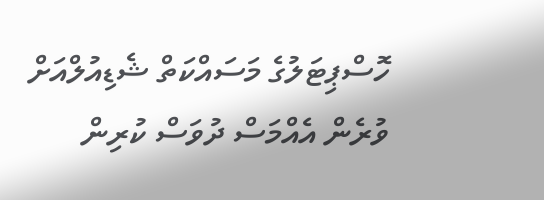ހޮސްޕިޓަލުގެ މަސައްކަތް ޝެޑިއުލްއަށް ވުރެން އެއްމަސް ދުވަސް ކުރިން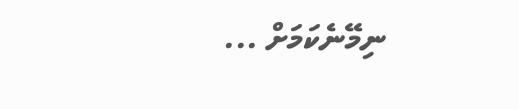ނިމޭނެކަމަށް ...